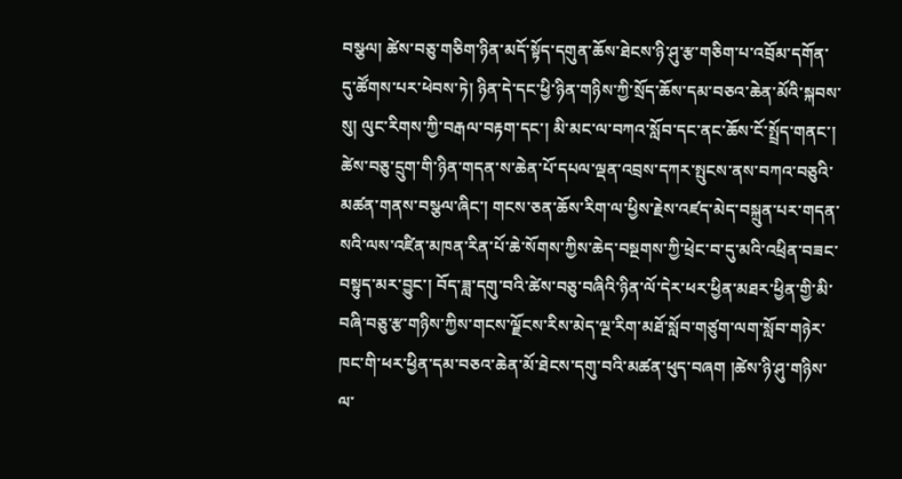བསྩལ། ཚེས་བཅུ་གཅིག་ཉིན་མདོ་སྟོད་དགུན་ཆོས་ཐེངས་ཉི་ཤུ་རྩ་གཅིག་པ་འབྲོམ་དགོན་དུ་ཚོགས་པར་ཕེབས་ཏེ། ཉིན་དེ་དང་ཕྱི་ཉིན་གཉིས་ཀྱི་སྲོད་ཆོས་དམ་བཅའ་ཆེན་མོའི་སྐབས་སུ། ལུང་རིགས་ཀྱི་བརྒལ་བརྟག་དང་། མི་མང་ལ་བཀའ་སློབ་དང་ནང་ཆོས་ངོ་སྤྲོད་གནང་། ཚེས་བཅུ་དྲུག་གི་ཉིན་གདན་ས་ཆེན་པོ་དཔལ་ལྡན་འབྲས་དཀར་སྤུངས་ནས་བཀའ་བཅུའི་མཚན་གནས་བསྩལ་ཞིང་། གངས་ཅན་ཆོས་རིག་ལ་ཕྱིས་རྗེས་འཛད་མེད་བསྐྲུན་པར་གདན་སའི་ལས་འཛིན་མཁན་རིན་པོ་ཆེ་སོགས་ཀྱིས་ཆེད་བསྔགས་ཀྱི་ཕྲེང་བ་དུ་མའི་འཕྲིན་བཟང་བསྟུད་མར་བྱུང་། བོད་ཟླ་དགུ་བའི་ཚེས་བཅུ་བཞིའི་ཉིན་ལོ་དེར་ཕར་ཕྱིན་མཐར་ཕྱིན་གྱི་མི་བཞི་བཅུ་རྩ་གཉིས་ཀྱིས་གངས་ལྗོངས་རིས་མེད་ལྔ་རིག་མཐོ་སློབ་གཙུག་ལག་སློབ་གཉེར་ཁང་གི་ཕར་ཕྱིན་དམ་བཅའ་ཆེན་མོ་ཐེངས་དགུ་བའི་མཚན་ཕུད་བཞག །ཚེས་ཉི་ཤུ་གཉིས་ལ་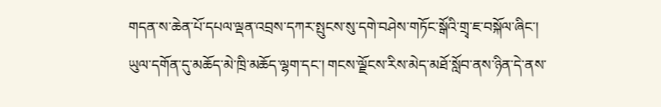གདན་ས་ཆེན་པོ་དཔལ་ལྡན་འབྲས་དཀར་སྤུངས་སུ་དགེ་བཤེས་གཏོང་སྒོའི་གྲྭ་ཇ་བསྐོལ་ཞིང་། ཡུལ་དགོན་དུ་མཆོད་མེ་ཁྲི་མཆོད་ལྷག་དང་། གངས་ལྗོངས་རིས་མེད་མཐོ་སློབ་ནས་ཉིན་དེ་ནས་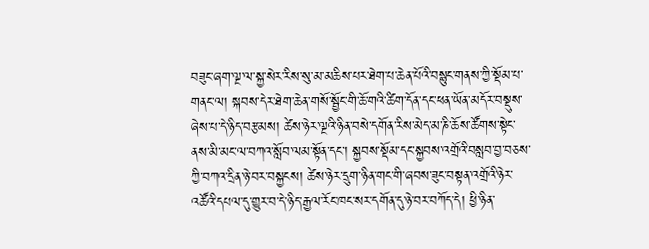བཟུང་ཞག་ལྔ་ལ་སྐྱ་སེར་རིས་སུ་མ་མཆིས་པར་ཐེག་པ་ཆེན་པོའི་བསྙུང་གནས་ཀྱི་སྡོམ་པ་གནང་ལ། སྐབས་དེར་ཐེག་ཆེན་གསོ་སྦྱོང་གི་ཆོ་གའི་ཚིག་དོན་དང་ཕན་ཡོན་མདོར་བསྡུས་ཞེས་པ་དེ་ཉིད་བརྩམས། ཚེས་ཉེར་ལྔའི་ཉིན་བསེ་དགོན་རིས་མེད་མ་ཎི་ཆོས་ཚོགས་སྟེང་ནས་མི་མང་ལ་བཀའ་སློབ་ལམ་སྟོན་དང་། སྐྱབས་སྡོམ་དང་སྐྱབས་འགྲོའི་བསླབ་བྱ་བཅས་ཀྱི་བཀའ་དྲིན་ཉེ་བར་བསྐྱངས། ཚེས་ཉེར་དྲུག་ཉིན་གང་གི་ཞབས་ཟུང་བསྟན་འགྲོའི་ཉེར་འཚོའི་དཔལ་དུ་གྱུར་བ་དེ་ཉིད་རྒྱལ་རོང་ཁང་སར་དགོན་དུ་ཉེ་བར་བཀོད་དེ། ཕྱི་ཉིན་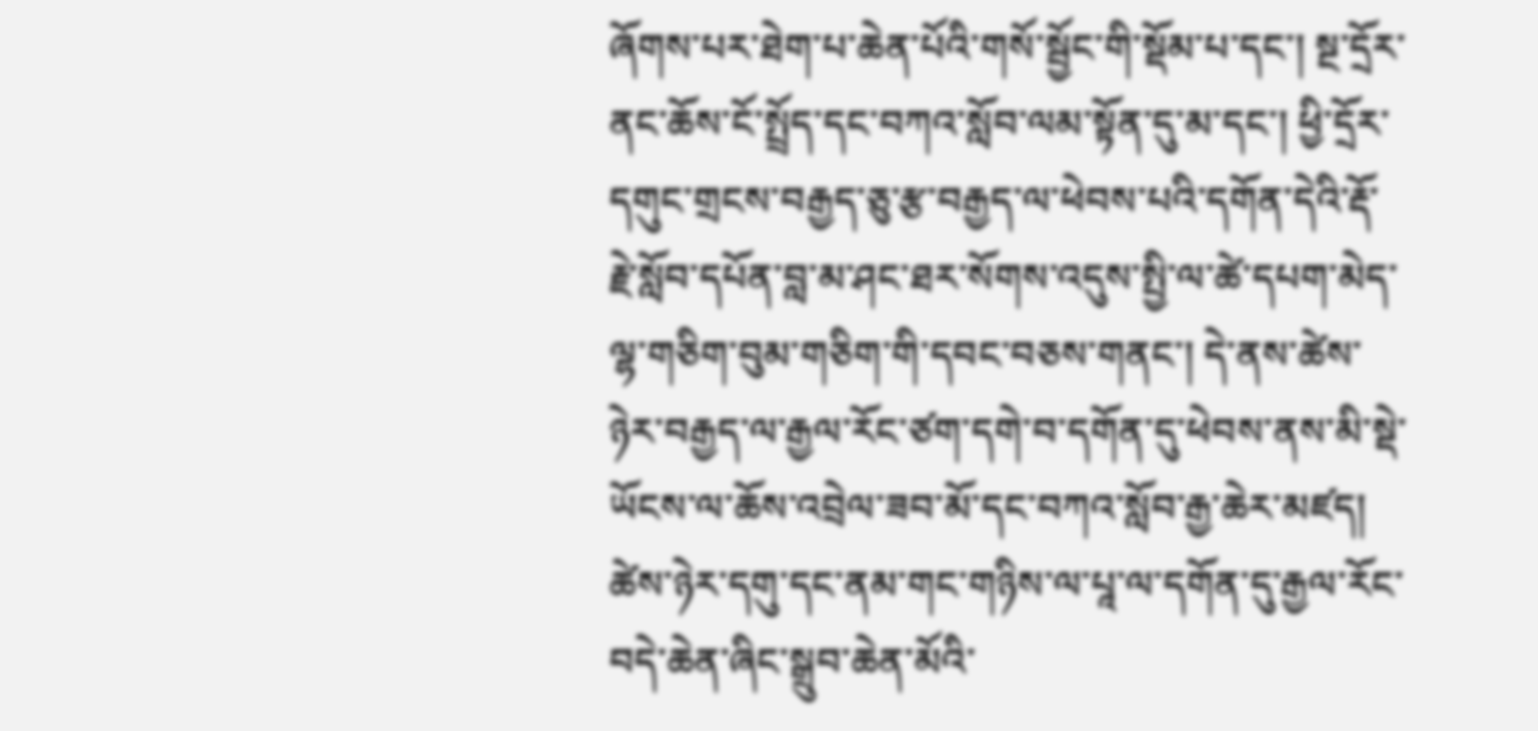ཞོགས་པར་ཐེག་པ་ཆེན་པོའི་གསོ་སྦྱོང་གི་སྡོམ་པ་དང་། སྔ་དྲོར་ནང་ཆོས་ངོ་སྤྲོད་དང་བཀའ་སློབ་ལམ་སྟོན་དུ་མ་དང་། ཕྱི་དྲོར་དགུང་གྲངས་བརྒྱད་ཅུ་རྩ་བརྒྱད་ལ་ཕེབས་པའི་དགོན་དེའི་རྡོ་རྗེ་སློབ་དཔོན་བླ་མ་ཤང་ཐར་སོགས་འདུས་སྤྱི་ལ་ཚེ་དཔག་མེད་ལྷ་གཅིག་བུམ་གཅིག་གི་དབང་བཅས་གནང་། དེ་ནས་ཚེས་ཉེར་བརྒྱད་ལ་རྒྱལ་རོང་ཙག་དགེ་བ་དགོན་དུ་ཕེབས་ནས་མི་སྡེ་ཡོངས་ལ་ཆོས་འབྲེལ་ཟབ་མོ་དང་བཀའ་སློབ་རྒྱ་ཆེར་མཛད། ཚེས་ཉེར་དགུ་དང་ནམ་གང་གཉིས་ལ་པཱ་ལ་དགོན་དུ་རྒྱལ་རོང་བདེ་ཆེན་ཞིང་སྒྲུབ་ཆེན་མོའི་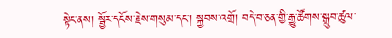སྟེང་ནས། སྦྱོར་དངོས་རྗེས་གསུམ་དང་། སྐྱབས་འགྲོ། བདེ་བ་ཅན་གྱི་རྒྱུ་ཚོགས་སྒྲུབ་ཚུལ་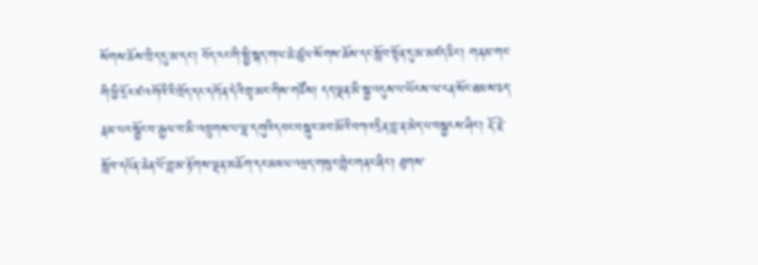སོགས་ཆོས་ཁྲིད་དུ་མ་དང་། བོད་རང་གི་སྤྱི་སྐད་གལ་ཆེ་ཚུལ་སོགས་ཆོས་དང་སློབ་སྟོན་དུ་མ་མཛད་ཅིང་། གནམ་གང་གི་ཕྱི་དྲོར་ཛ་འགོའི་རི་ཁྲོད་དང་དགོན་དེའི་གྲྭ་མང་གིས་གཙོས། དད་ལྡན་མི་སྐྱ་འདུས་པ་ཡོངས་ལ་ངན་སོང་ཐམས་ཅད་རྣམ་པར་སྦྱོང་བ་རྒྱལ་བ་མི་འཁྲུགས་པ་ལྷ་དགུའི་དབང་བསྐུར་ཟབ་མོའི་བཀའ་དྲིན་བླ་ན་མེད་པ་བསྐྱངས་ཤིང་། རྡོ་རྗེ་སློབ་དཔོན་ཆེན་པོ་བླ་མ་རྟོགས་ལྡན་མཆོག་དང་མཇལ་འཕྲད་གསུང་གླེང་གནང་ཞིང་། ཐུགས་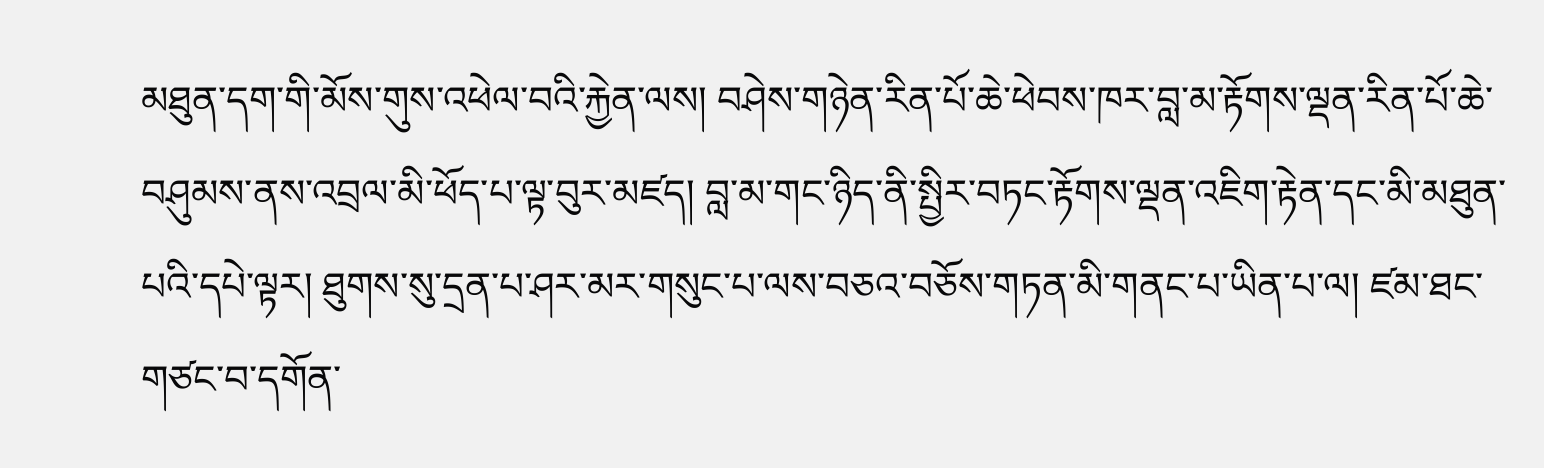མཐུན་དག་གི་མོས་གུས་འཕེལ་བའི་རྐྱེན་ལས། བཤེས་གཉེན་རིན་པོ་ཆེ་ཕེབས་ཁར་བླ་མ་རྟོགས་ལྡན་རིན་པོ་ཆེ་བཤུམས་ནས་འབྲལ་མི་ཕོད་པ་ལྟ་བུར་མཛད། བླ་མ་གང་ཉིད་ནི་སྤྱིར་བཏང་རྟོགས་ལྡན་འཇིག་རྟེན་དང་མི་མཐུན་པའི་དཔེ་ལྟར། ཐུགས་སུ་དྲན་པ་ཤར་མར་གསུང་པ་ལས་བཅའ་བཅོས་གཏན་མི་གནང་པ་ཡིན་པ་ལ། ཛམ་ཐང་གཙང་བ་དགོན་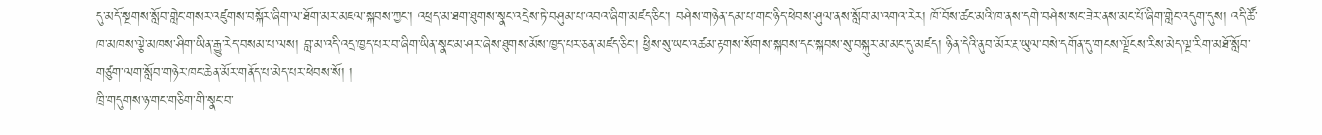དུ་མདོ་སྔགས་སློབ་གླེང་གསར་འཛུགས་བསྐོར་ཞིག་ལ་ཐོག་མར་མཇལ་སྐབས་ཀྱང་། འཕྲད་མ་ཐག་ཐུགས་སྣང་འདྲེས་ཏེ་བཤུམ་པ་འབའ་ཞིག་མཛད་ཅིང་། བཤེས་གཉེན་དམ་པ་གང་ཉིད་ཕེབས་ཤུལ་ནས་སློབ་མ་འགའ་རེར། ཁོ་བོས་ཚང་མའི་ཁ་ནས་དགེ་བཤེས་སང་ཟེར་ནས་མང་པོ་ཞིག་གླེང་འདུག་དུས། འདི་ཚོ་ཁ་མཁས་ལྕེ་མཁས་ཤིག་ཡིན་རྒྱུ་རེད་བསམ་པ་ལས། བླ་མ་འདི་འདྲ་ཁྱད་པར་བ་ཞིག་ཡིན་སྣང་མ་ཤར་ཞེས་ཐུགས་མོས་ཁྱད་པར་ཅན་མཛད་ཅིང་། ཕྱིས་སུ་ཡང་འཚམ་རྟགས་སོགས་སྐབས་དང་སྐབས་སུ་བསྐུར་མ་མང་དུ་མཛད། ཉིན་དེའི་ནུབ་མོར་རྔ་ཡུལ་བསེ་དགོན་དུ་གངས་ལྗོངས་རིས་མེད་ལྔ་རིག་མཐོ་སློབ་གཙུག་ལག་སློབ་གཉེར་ཁང་ཆེན་མོར་གནོད་པ་མེད་པར་ཕེབས་སོ། །
ཁྲི་གདུགས་ཉ་གང་གཅིག་གི་སྣང་བ་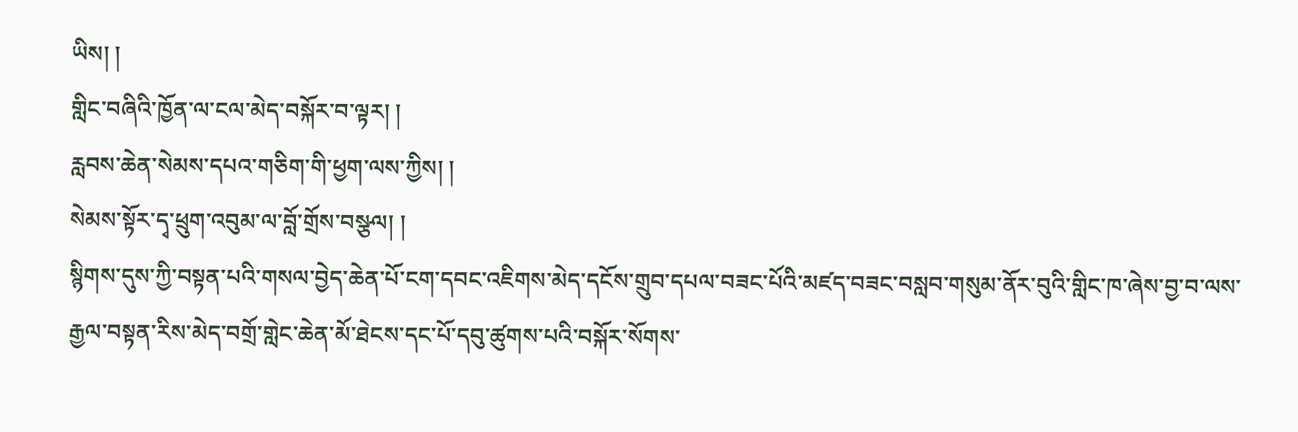ཡིས། །
གླིང་བཞིའི་ཁྱོན་ལ་ངལ་མེད་བསྐོར་བ་ལྟར། །
རླབས་ཆེན་སེམས་དཔའ་གཅིག་གི་ཕྱག་ལས་ཀྱིས། །
སེམས་སྟོར་དྭ་ཕྲུག་འབུམ་ལ་བློ་གྲོས་བསྩལ། །
སྙིགས་དུས་ཀྱི་བསྟན་པའི་གསལ་བྱེད་ཆེན་པོ་ངག་དབང་འཇིགས་མེད་དངོས་གྲུབ་དཔལ་བཟང་པོའི་མཛད་བཟང་བསླབ་གསུམ་ནོར་བུའི་གླིང་ཁ་ཞེས་བྱ་བ་ལས་རྒྱལ་བསྟན་རིས་མེད་བགྲོ་གླེང་ཆེན་མོ་ཐེངས་དང་པོ་དབུ་ཚུགས་པའི་བསྐོར་སོགས་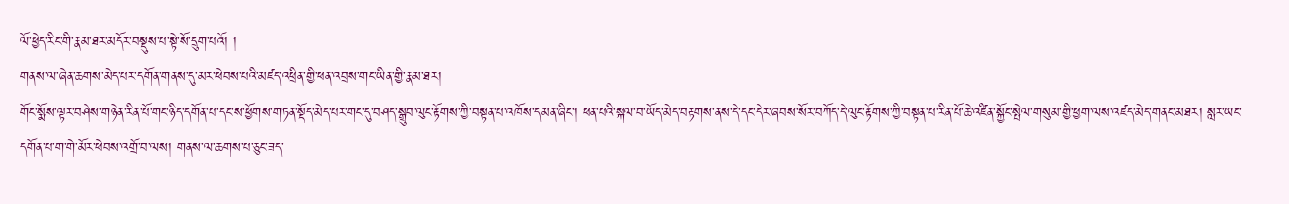ལོ་ཕྱེད་རིང་གི་རྣམ་ཐར་མདོར་བསྡུས་པ་སྟེ་སོ་དྲུག་པའོ། །
གནས་ལ་ཞེན་ཆགས་མེད་པར་དགོན་གནས་དུ་མར་ཕེབས་པའི་མཛད་འཕྲིན་གྱི་ཕན་འབྲས་གང་ཡིན་གྱི་རྣམ་ཐར།
གོང་སྨོས་ལྟར་བཤེས་གཉེན་རིན་པོ་གང་ཉིད་དགོན་པ་དང་ས་ཕྱོགས་གཏན་སྡོད་མེད་པར་གང་དུ་བཤད་སྒྲུབ་ལུང་རྟོགས་ཀྱི་བསྟན་པ་འཁོས་དམན་ཞིང་། ཕན་པའི་སྐལ་བ་ཡོད་མེད་བརྟགས་ནས་དེ་དང་དེར་ཞབས་སོར་བཀོད་དེ་ལུང་རྟོགས་ཀྱི་བསྟན་པ་རིན་པོ་ཆེ་འཛིན་སྐྱོང་སྤེལ་གསུམ་གྱི་ཕྱག་ལས་འཛད་མེད་གནང་མཐར། སླར་ཡང་དགོན་པ་ག་གེ་མོར་ཕེབས་འགྲོ་བ་ལས། གནས་ལ་ཆགས་པ་ཅུང་ཟད་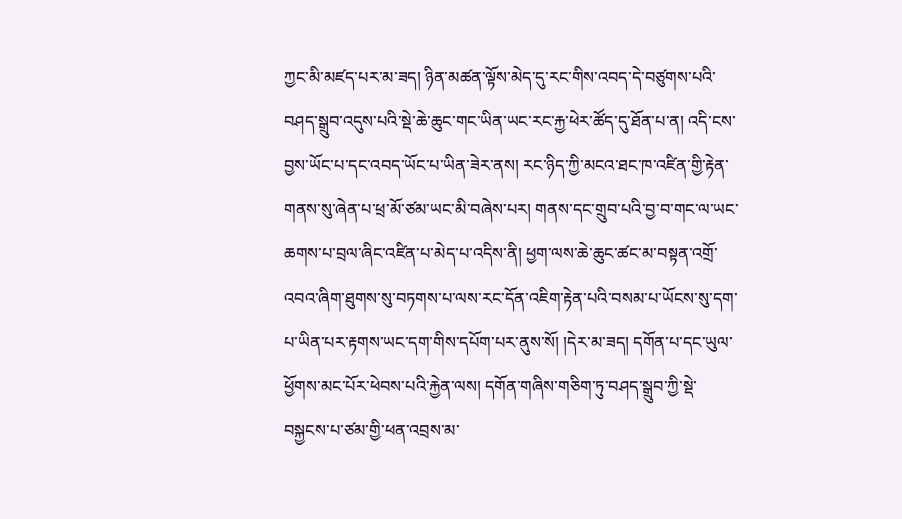ཀྱང་མི་མཛད་པར་མ་ཟད། ཉིན་མཚན་ལྟོས་མེད་དུ་རང་གིས་འབད་དེ་བཙུགས་པའི་བཤད་སྒྲུབ་འདུས་པའི་སྡེ་ཆེ་ཆུང་གང་ཡིན་ཡང་རང་རྐྱ་ཕེར་ཚོད་དུ་ཐོན་པ་ན། འདི་ངས་བྱས་ཡོང་པ་དང་འབད་ཡོང་པ་ཡིན་ཟེར་ནས། རང་ཉིད་ཀྱི་མངའ་ཐང་ཁ་འཛིན་གྱི་རྟེན་གནས་སུ་ཞེན་པ་ཕྲ་མོ་ཙམ་ཡང་མི་བཞེས་པར། གནས་དང་གྲུབ་པའི་བྱ་བ་གང་ལ་ཡང་ཆགས་པ་བྲལ་ཞིང་འཛིན་པ་མེད་པ་འདིས་ནི། ཕྱག་ལས་ཆེ་ཆུང་ཚང་མ་བསྟན་འགྲོ་འབའ་ཞིག་ཐུགས་སུ་བཏགས་པ་ལས་རང་དོན་འཇིག་རྟེན་པའི་བསམ་པ་ཡོངས་སུ་དག་པ་ཡིན་པར་རྟགས་ཡང་དག་གིས་དཔོག་པར་ནུས་སོ། །དེར་མ་ཟད། དགོན་པ་དང་ཡུལ་ཕྱོགས་མང་པོར་ཕེབས་པའི་རྐྱེན་ལས། དགོན་གཞིས་གཅིག་ཏུ་བཤད་སྒྲུབ་ཀྱི་སྡེ་བསྐྱངས་པ་ཙམ་གྱི་ཕན་འབྲས་མ་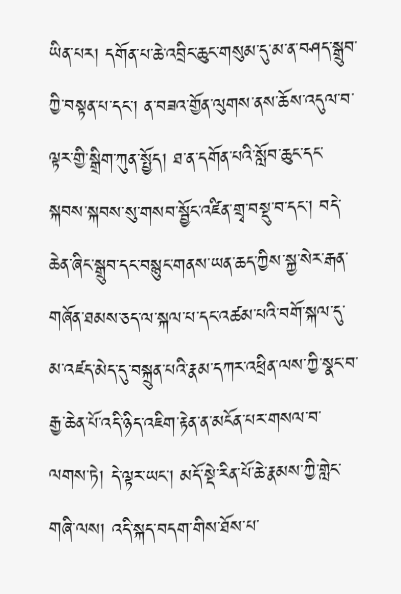ཡིན་པར། དགོན་པ་ཆེ་འབྲིང་ཆུང་གསུམ་དུ་མ་ན་བཤད་སྒྲུབ་ཀྱི་བསྟན་པ་དང་། ན་བཟའ་གྱོན་ལུགས་ནས་ཆོས་འདུལ་བ་ལྟར་གྱི་སྒྲིག་ཀུན་སྤྱོད། ཐ་ན་དགོན་པའི་སློབ་ཆུང་དང་སྐབས་སྐབས་སུ་གསབ་སྦྱོང་འཛིན་གྲྭ་བསྡུ་བ་དང་། བདེ་ཆེན་ཞིང་སྒྲུབ་དང་བསྙུང་གནས་ཡན་ཆད་ཀྱིས་སྐྱ་སེར་རྒན་གཞོན་ཐམས་ཅད་ལ་སྐལ་པ་དང་འཚམ་པའི་བགོ་སྐལ་དུ་མ་འཛད་མེད་དུ་བསྐྲུན་པའི་རྣམ་དཀར་འཕྲིན་ལས་ཀྱི་སྣང་བ་རྒྱ་ཆེན་པོ་འདི་ཉིད་འཇིག་རྟེན་ན་མངོན་པར་གསལ་བ་ལགས་ཏེ། དེ་ལྟར་ཡང་། མདོ་སྡེ་རིན་པོ་ཆེ་རྣམས་ཀྱི་གླེང་གཞི་ལས། འདི་སྐད་བདག་གིས་ཐོས་པ་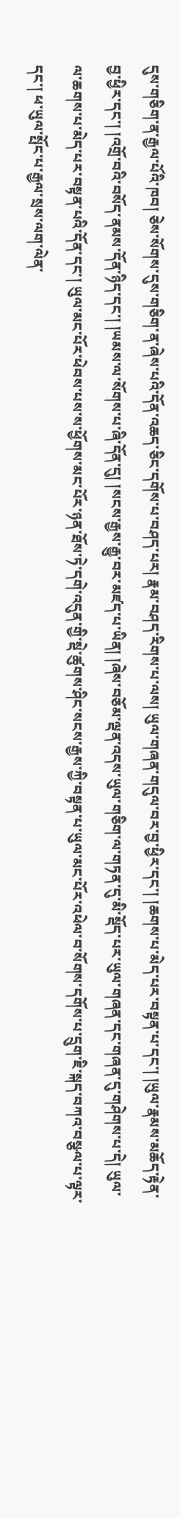དུས་གཅིག་ན་རྒྱལ་པོའི་ཁབ། ཅེས་སོགས་དུས་གཅིག་ན་ཞེས་པའི་དོན་འཆད་ཅིང་དགོས་པ་བཤད་པར། རྣམ་བཤད་རིགས་པ་ལས། ཡུལ་གཞན་གདུལ་བར་བྱ་ཕྱིར་དང་། །ཆགས་པ་མེད་པར་བསྟན་པ་དང་། །ཡུལ་རྣམས་མཆོད་རྟེན་བྱ་ཕྱིར་དང་། །འགྲོ་བའི་བསོད་ནམས་དོན་ཉིད་དང་། །ཡམས་ལ་སོགས་པ་ཞི་དོན་དུ། །སངས་རྒྱས་རྒྱུ་བར་མཛད་པ་ཡིན། །ཞེས་བཅོམ་ལྡན་འདས་ཡུལ་གཅིག་ལ་གཏན་དུ་མི་སྡོད་པར་ཡུལ་གཞན་དང་གཞན་དུ་གཤེགས་པ་དེ། ཡུལ་ལ་ཆགས་པ་མེད་པར་བསྟན་པའི་དོན་དང་། ཡུལ་མང་པོར་ཕེབས་པས་ས་ཕྱོགས་མང་པོར་ཉན་ཐོས་ཏེ་དགེ་འདུན་གྱི་སྡེ་ཚུགས་ཤིང་སངས་རྒྱས་ཀྱི་བསྟན་པ་ཡུལ་མང་པོར་འཕེལ་བ་སོགས་དགོས་པ་དྲུག་ཇི་སྐད་བཀའ་བསྩལ་པ་ལྟར་དང་། ཕ་ཡུལ་སྤོང་པ་རྒྱལ་སྲས་ལག་ལེན་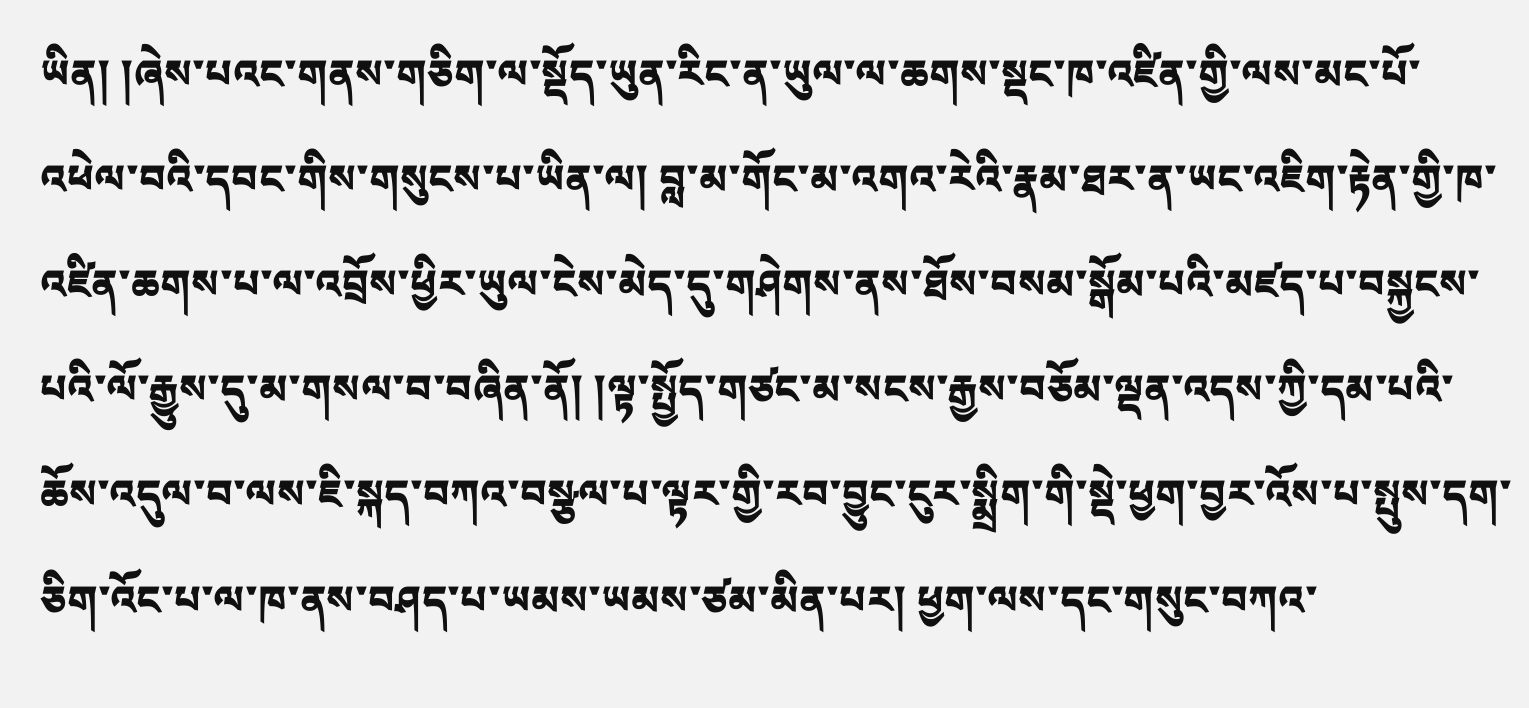ཡིན། །ཞེས་པའང་གནས་གཅིག་ལ་སྡོད་ཡུན་རིང་ན་ཡུལ་ལ་ཆགས་སྡང་ཁ་འཛིན་གྱི་ལས་མང་པོ་འཕེལ་བའི་དབང་གིས་གསུངས་པ་ཡིན་ལ། བླ་མ་གོང་མ་འགའ་རེའི་རྣམ་ཐར་ན་ཡང་འཇིག་རྟེན་གྱི་ཁ་འཛིན་ཆགས་པ་ལ་འབྲོས་ཕྱིར་ཡུལ་ངེས་མེད་དུ་གཤེགས་ནས་ཐོས་བསམ་སྒོམ་པའི་མཛད་པ་བསྐྱངས་པའི་ལོ་རྒྱུས་དུ་མ་གསལ་བ་བཞིན་ནོ། །ལྟ་སྤྱོད་གཙང་མ་སངས་རྒྱས་བཅོམ་ལྡན་འདས་ཀྱི་དམ་པའི་ཆོས་འདུལ་བ་ལས་ཇི་སྐད་བཀའ་བསྩལ་པ་ལྟར་གྱི་རབ་བྱུང་ངུར་སྨྲིག་གི་སྡེ་ཕྱག་བྱར་འོས་པ་སྤུས་དག་ཅིག་འོང་པ་ལ་ཁ་ནས་བཤད་པ་ཡམས་ཡམས་ཙམ་མིན་པར། ཕྱག་ལས་དང་གསུང་བཀའ་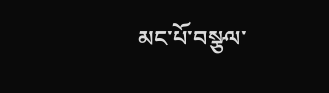མང་པོ་བསྩལ་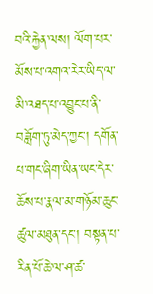བའི་རྐྱེན་ལས། ལོག་པར་མོས་པ་འགའ་རེར་ཡིད་ལ་མི་འཐད་པ་འབྱུང་པ་ནི་བཟློག་ཏུ་མེད་ཀྱང་། དགོན་པ་གང་ཞིག་ཡིན་ཡང་དེར་ཆོས་པ་རྣལ་མ་གཉོམ་ཆུང་ཚུལ་མཐུན་དང་། བསྟན་པ་རིན་པོ་ཆེ་ལ་ཤ་ཚ་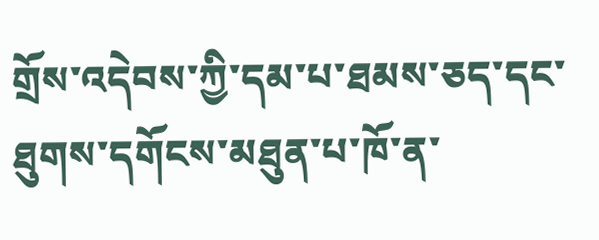གྲོས་འདེབས་ཀྱི་དམ་པ་ཐམས་ཅད་དང་ཐུགས་དགོངས་མཐུན་པ་ཁོ་ན་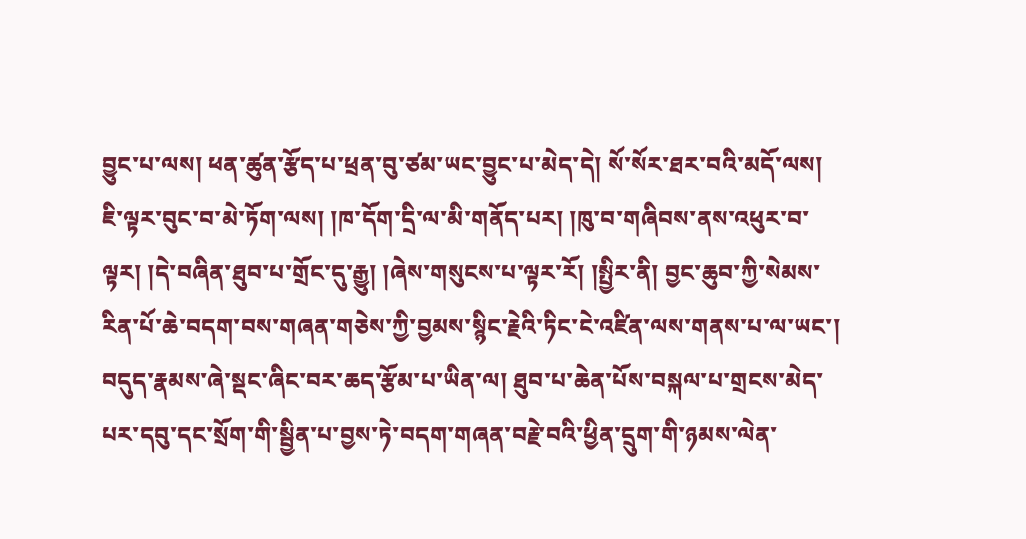བྱུང་པ་ལས། ཕན་ཚུན་རྩོད་པ་ཕྲན་བུ་ཙམ་ཡང་བྱུང་པ་མེད་དེ། སོ་སོར་ཐར་བའི་མདོ་ལས། ཇི་ལྟར་བུང་བ་མེ་ཏོག་ལས། །ཁ་དོག་དྲི་ལ་མི་གནོད་པར། །ཁུ་བ་གཞིབས་ནས་འཕུར་བ་ལྟར། །དེ་བཞིན་ཐུབ་པ་གྲོང་དུ་རྒྱུ། །ཞེས་གསུངས་པ་ལྟར་རོ། །སྤྱིར་ནི། བྱང་ཆུབ་ཀྱི་སེམས་རིན་པོ་ཆེ་བདག་བས་གཞན་གཅེས་ཀྱི་བྱམས་སྙིང་རྗེའི་ཏིང་ངེ་འཛིན་ལས་གནས་པ་ལ་ཡང་། བདུད་རྣམས་ཞེ་སྡང་ཞིང་བར་ཆད་རྩོམ་པ་ཡིན་ལ། ཐུབ་པ་ཆེན་པོས་བསྐལ་པ་གྲངས་མེད་པར་དབུ་དང་སྲོག་གི་སྦྱིན་པ་བྱས་ཏེ་བདག་གཞན་བརྗེ་བའི་ཕྱིན་དྲུག་གི་ཉམས་ལེན་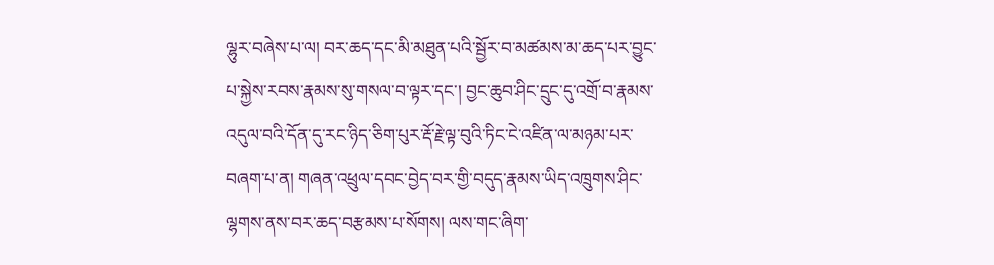ལྷུར་བཞེས་པ་ལ། བར་ཆད་དང་མི་མཐུན་པའི་སྦྱོར་བ་མཚམས་མ་ཆད་པར་བྱུང་པ་སྐྱེས་རབས་རྣམས་སུ་གསལ་བ་ལྟར་དང་། བྱང་ཆུབ་ཤིང་དྲུང་དུ་འགྲོ་བ་རྣམས་འདུལ་བའི་དོན་དུ་རང་ཉིད་ཅིག་པུར་རྡོ་རྗེ་ལྟ་བུའི་ཏིང་ངེ་འཛིན་ལ་མཉམ་པར་བཞག་པ་ན། གཞན་འཕྲུལ་དབང་བྱེད་བར་གྱི་བདུད་རྣམས་ཡིད་འཁྲུགས་ཤིང་ལྷགས་ནས་བར་ཆད་བརྩམས་པ་སོགས། ལས་གང་ཞིག་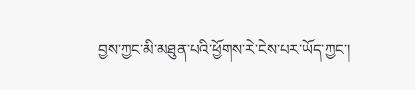བྱས་ཀྱང་མི་མཐུན་པའི་ཕྱོགས་རེ་ངེས་པར་ཡོད་ཀྱང་།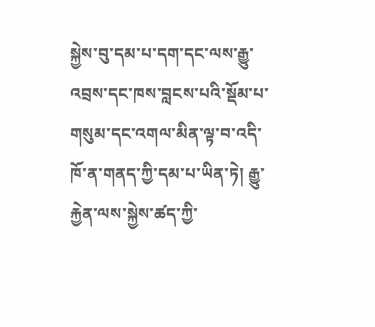སྐྱེས་བུ་དམ་པ་དག་དང་ལས་རྒྱུ་འབྲས་དང་ཁས་བླངས་པའི་སྡོམ་པ་གསུམ་དང་འགལ་མིན་ལྟ་བ་འདི་ཁོ་ན་གནད་ཀྱི་དམ་པ་ཡིན་ཏེ། རྒྱུ་རྐྱེན་ལས་སྐྱེས་ཚད་ཀྱི་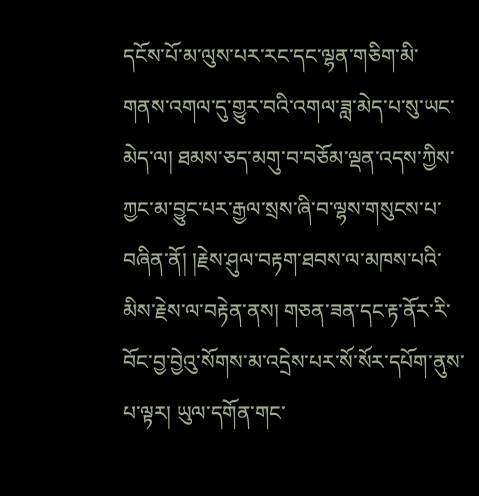དངོས་པོ་མ་ལུས་པར་རང་དང་ལྷན་གཅིག་མི་གནས་འགལ་དུ་གྱུར་བའི་འགལ་ཟླ་མེད་པ་སུ་ཡང་མེད་ལ། ཐམས་ཅད་མགུ་བ་བཅོམ་ལྡན་འདས་ཀྱིས་ཀྱང་མ་བྱུང་པར་རྒྱལ་སྲས་ཞི་བ་ལྷས་གསུངས་པ་བཞིན་ནོ། །རྗེས་ཤུལ་བརྟག་ཐབས་ལ་མཁས་པའི་མིས་རྗེས་ལ་བརྟེན་ནས། གཅན་ཟན་དང་རྟ་ནོར་རི་བོང་བྱ་བྱེའུ་སོགས་མ་འདྲེས་པར་སོ་སོར་དཔོག་ནུས་པ་ལྟར། ཡུལ་དགོན་གང་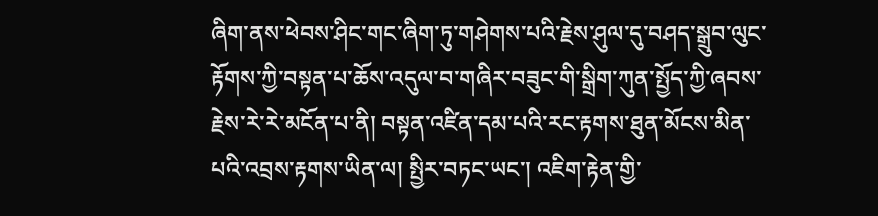ཞིག་ནས་ཕེབས་ཤིང་གང་ཞིག་ཏུ་གཤེགས་པའི་རྗེས་ཤུལ་དུ་བཤད་སྒྲུབ་ལུང་རྟོགས་ཀྱི་བསྟན་པ་ཆོས་འདུལ་བ་གཞིར་བཟུང་གི་སྒྲིག་ཀུན་སྤྱོད་ཀྱི་ཞབས་རྗེས་རེ་རེ་མངོན་པ་ནི། བསྟན་འཛིན་དམ་པའི་རང་རྟགས་ཐུན་མོངས་མིན་པའི་འབྲས་རྟགས་ཡིན་ལ། སྤྱིར་བཏང་ཡང་། འཇིག་རྟེན་གྱི་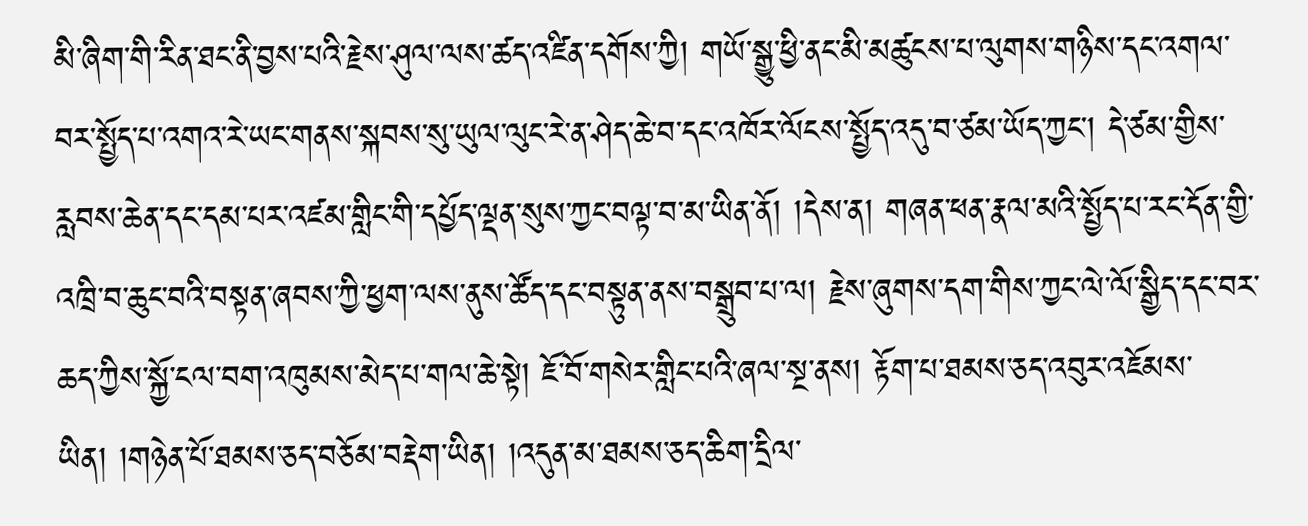མི་ཞིག་གི་རིན་ཐང་ནི་བྱས་པའི་རྗེས་ཤུལ་ལས་ཚད་འཛིན་དགོས་ཀྱི། གཡོ་སྒྱུ་ཕྱི་ནང་མི་མཚུངས་པ་ལུགས་གཉིས་དང་འགལ་བར་སྤྱོད་པ་འགའ་རེ་ཡང་གནས་སྐབས་སུ་ཡུལ་ལུང་རེ་ན་ཤེད་ཆེ་བ་དང་འཁོར་ལོངས་སྤྱོད་འདུ་བ་ཙམ་ཡོད་ཀྱང་། དེ་ཙམ་གྱིས་རླབས་ཆེན་དང་དམ་པར་འཛམ་གླིང་གི་དཔྱོད་ལྡན་སུས་ཀྱང་བལྟ་བ་མ་ཡིན་ནོ། །དེས་ན། གཞན་ཕན་རྣལ་མའི་སྤྱོད་པ་རང་དོན་གྱི་འཁྲི་བ་ཆུང་བའི་བསྟན་ཞབས་ཀྱི་ཕྱག་ལས་ནུས་ཚོད་དང་བསྟུན་ནས་བསྒྲུབ་པ་ལ། རྗེས་ཞུགས་དག་གིས་ཀྱང་ལེ་ལོ་སྒྱིད་དང་བར་ཆད་ཀྱིས་སྐྱོ་ངལ་བག་འཁུམས་མེད་པ་གལ་ཆེ་སྟེ། ཇོ་བོ་གསེར་གླིང་པའི་ཞལ་སྔ་ནས། རྟོག་པ་ཐམས་ཅད་འབུར་འཇོམས་ཡིན། །གཉེན་པོ་ཐམས་ཅད་བཅོམ་བརྡེག་ཡིན། །འདུན་མ་ཐམས་ཅད་ཆིག་དྲིལ་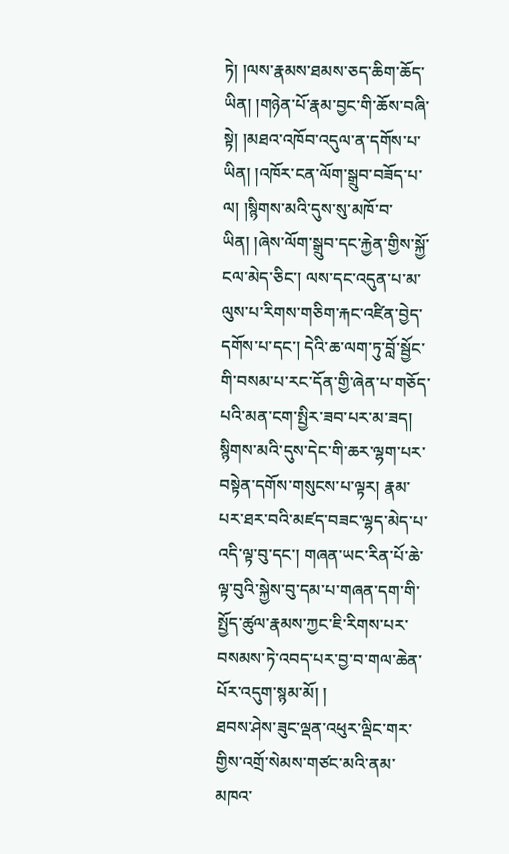ཏེ། །ལས་རྣམས་ཐམས་ཅད་ཆིག་ཆོད་ཡིན། །གཉེན་པོ་རྣམ་བྱང་གི་ཆོས་བཞི་སྟེ། །མཐའ་འཁོབ་འདུལ་ན་དགོས་པ་ཡིན། །འཁོར་ངན་ལོག་སྒྲུབ་བཟོད་པ་ལ། །སྙིགས་མའི་དུས་སུ་མཁོ་བ་ཡིན། །ཞེས་ལོག་སྒྲུབ་དང་རྐྱེན་གྱིས་སྐྱོ་ངལ་མེད་ཅིང་། ལས་དང་འདུན་པ་མ་ལུས་པ་རིགས་གཅིག་རྐང་འཛིན་བྱེད་དགོས་པ་དང་། དེའི་ཆ་ལག་ཏུ་བློ་སྦྱོང་གི་བསམ་པ་རང་དོན་གྱི་ཞེན་པ་གཅོད་པའི་མན་ངག་སྤྱིར་ཟབ་པར་མ་ཟད། སྙིགས་མའི་དུས་དེང་གི་ཆར་ལྷག་པར་བསྟེན་དགོས་གསུངས་པ་ལྟར། རྣམ་པར་ཐར་བའི་མཛད་བཟང་ལྷད་མེད་པ་འདི་ལྟ་བུ་དང་། གཞན་ཡང་རིན་པོ་ཆེ་ལྟ་བུའི་སྐྱེས་བུ་དམ་པ་གཞན་དག་གི་སྤྱོད་ཚུལ་རྣམས་ཀྱང་ཇི་རིགས་པར་བསམས་ཏེ་འབད་པར་བྱ་བ་གལ་ཆེན་པོར་འདུག་སྙམ་མོ། །
ཐབས་ཤེས་ཟུང་ལྡན་འཕུར་ལྡིང་གར་གྱིས་འགྲོ་སེམས་གཙང་མའི་ནམ་མཁའ་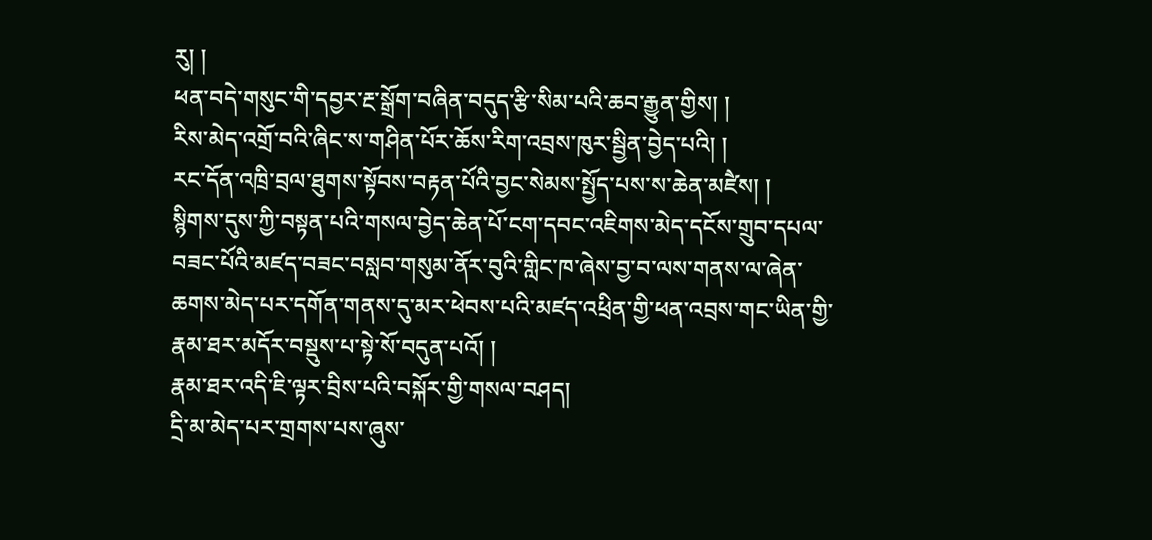རུ། །
ཕན་བདེ་གསུང་གི་དབྱར་རྔ་སྒྲོག་བཞིན་བདུད་རྩི་སིམ་པའི་ཆབ་རྒྱུན་གྱིས། །
རིས་མེད་འགྲོ་བའི་ཞིང་ས་གཤིན་པོར་ཆོས་རིག་འབྲས་ཁུར་སྦྱིན་བྱེད་པའི། །
རང་དོན་འཁྲི་བྲལ་ཐུགས་སྟོབས་བརྟན་པོའི་བྱང་སེམས་སྤྱོད་པས་ས་ཆེན་མཛཻས། །
སྙིགས་དུས་ཀྱི་བསྟན་པའི་གསལ་བྱེད་ཆེན་པོ་ངག་དབང་འཇིགས་མེད་དངོས་གྲུབ་དཔལ་བཟང་པོའི་མཛད་བཟང་བསླབ་གསུམ་ནོར་བུའི་གླིང་ཁ་ཞེས་བྱ་བ་ལས་གནས་ལ་ཞེན་ཆགས་མེད་པར་དགོན་གནས་དུ་མར་ཕེབས་པའི་མཛད་འཕྲིན་གྱི་ཕན་འབྲས་གང་ཡིན་གྱི་རྣམ་ཐར་མདོར་བསྡུས་པ་སྟེ་སོ་བདུན་པའོ། །
རྣམ་ཐར་འདི་ཇི་ལྟར་བྲིས་པའི་བསྐོར་གྱི་གསལ་བཤད།
དྲི་མ་མེད་པར་གྲགས་པས་ཞུས་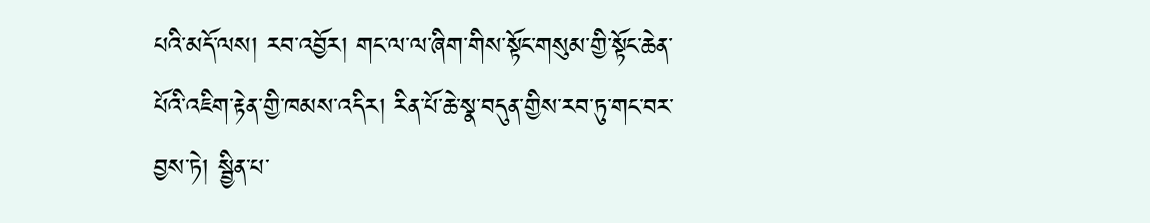པའི་མདོ་ལས། རབ་འབྱོར། གང་ལ་ལ་ཞིག་གིས་སྟོང་གསུམ་གྱི་སྟོང་ཆེན་པོའི་འཇིག་རྟེན་གྱི་ཁམས་འདིར། རིན་པོ་ཆེ་སྣ་བདུན་གྱིས་རབ་ཏུ་གང་བར་བྱས་ཏེ། སྦྱིན་པ་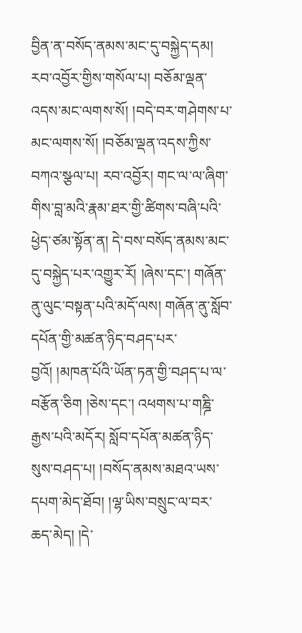བྱིན་ན་བསོད་ནམས་མང་དུ་བསྐྱེད་དམ། རབ་འབྱོར་གྱིས་གསོལ་པ། བཅོམ་ལྡན་འདས་མང་ལགས་སོ། །བདེ་བར་གཤེགས་པ་མང་ལགས་སོ། །བཅོམ་ལྡན་འདས་ཀྱིས་བཀའ་སྩལ་པ། རབ་འབྱོར། གང་ལ་ལ་ཞིག་གིས་བླ་མའི་རྣམ་ཐར་གྱི་ཚིགས་བཞི་པའི་ཕྱེད་ཙམ་སྟོན་ན། དེ་བས་བསོད་ནམས་མང་དུ་བསྐྱེད་པར་འགྱུར་རོ། །ཞེས་དང་། གཞོན་ནུ་ལུང་བསྟན་པའི་མདོ་ལས། གཞོན་ནུ་སློབ་དཔོན་གྱི་མཚན་ཉིད་བཤད་པར་བྱའོ། །མཁན་པོའི་ཡོན་ཏན་གྱི་བཤད་པ་ལ་བརྩོན་ཅིག །ཅེས་དང་། འཕགས་པ་གཎྜི་རྒྱས་པའི་མདོར། སློབ་དཔོན་མཚན་ཉིད་སུས་བཤད་པ། །བསོད་ནམས་མཐའ་ཡས་དཔག་མེད་ཐོབ། །ལྷ་ཡིས་བསྲུང་ལ་བར་ཆད་མེད། །དེ་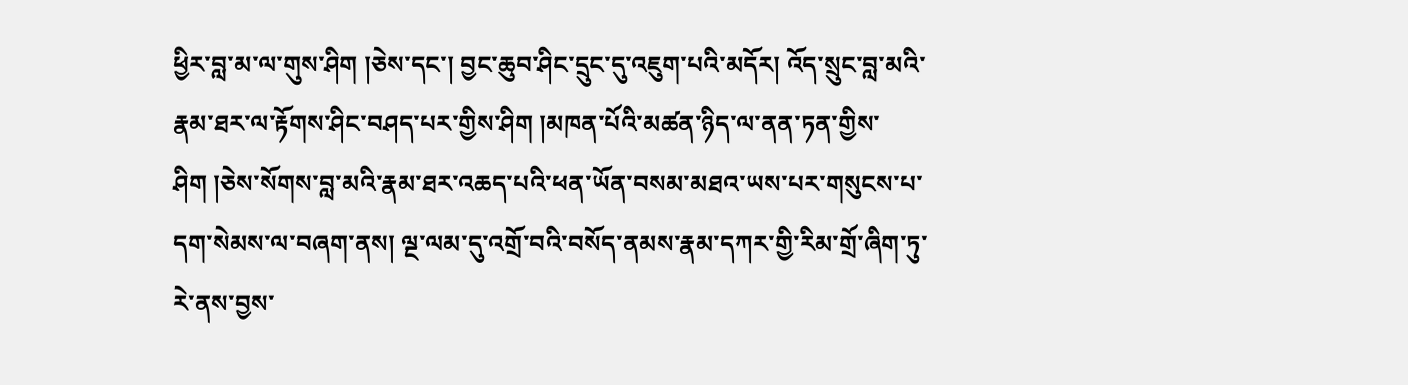ཕྱིར་བླ་མ་ལ་གུས་ཤིག །ཅེས་དང་། བྱང་ཆུབ་ཤིང་དྲུང་དུ་འཇུག་པའི་མདོར། འོད་སྲུང་བླ་མའི་རྣམ་ཐར་ལ་རྟོགས་ཤིང་བཤད་པར་གྱིས་ཤིག །མཁན་པོའི་མཚན་ཉིད་ལ་ནན་ཏན་གྱིས་ཤིག །ཅེས་སོགས་བླ་མའི་རྣམ་ཐར་འཆད་པའི་ཕན་ཡོན་བསམ་མཐའ་ཡས་པར་གསུངས་པ་དག་སེམས་ལ་བཞག་ནས། ལྔ་ལམ་དུ་འགྲོ་བའི་བསོད་ནམས་རྣམ་དཀར་གྱི་རིམ་གྲོ་ཞིག་ཏུ་རེ་ནས་བྱས་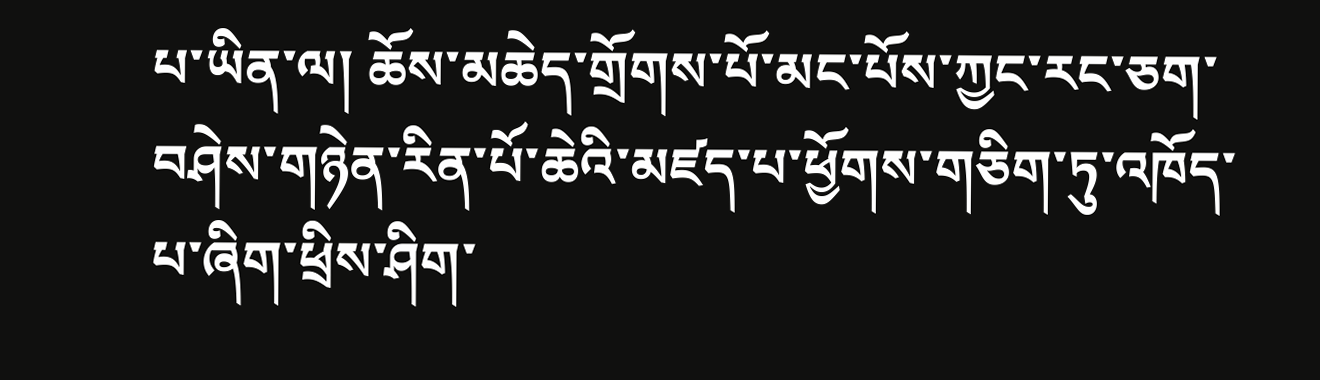པ་ཡིན་ལ། ཆོས་མཆེད་གྲོགས་པོ་མང་པོས་ཀྱང་རང་ཅག་བཤེས་གཉེན་རིན་པོ་ཆེའི་མཛད་པ་ཕྱོགས་གཅིག་ཏུ་འཁོད་པ་ཞིག་ཕྲིས་ཤིག་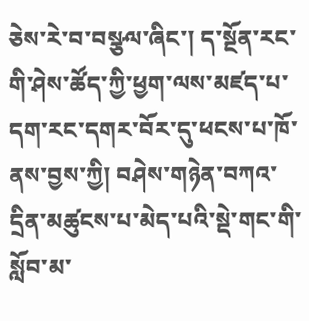ཅེས་རེ་བ་བསྩལ་ཞིང་། ད་སྔོན་རང་གི་ཤེས་ཚོད་ཀྱི་ཕྱག་ལས་མཛད་པ་དག་རང་དགར་བོར་དུ་ཕངས་པ་ཁོ་ནས་བྱས་ཀྱི། བཤེས་གཉེན་བཀའ་དྲིན་མཚུངས་པ་མེད་པའི་སྡེ་གང་གི་སློབ་མ་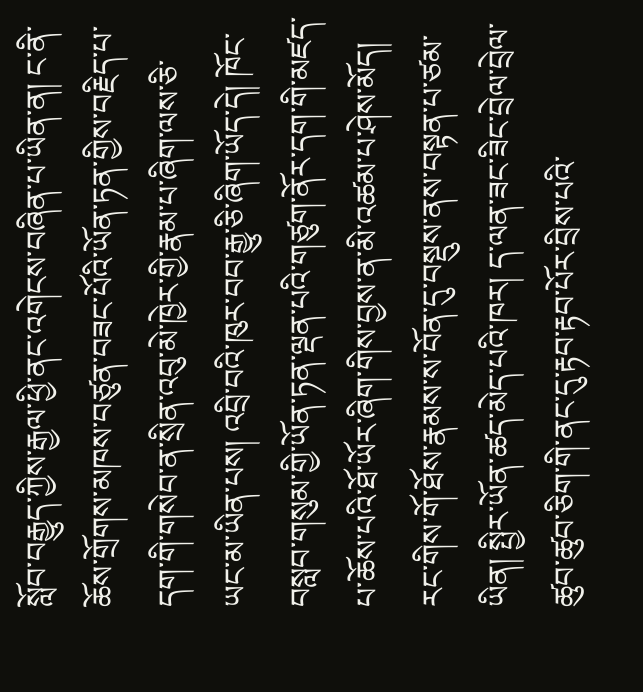སློབ་བརྒྱུད་ཀྱིས་རྒྱལ་ཕྱི་ནང་འགེངས་བཞིན་པ་ཡིན་ན། ང་ནི་ཆོས་གྲོགས་མཁས་བཙུན་བཟང་པོའི་ཡོན་ཏན་གྱིས་བརྗིད་པ་དག་གི་གསེབ་ན་སྲིན་འབུ་མེ་ཁྱེར་གྱི་རྣམ་པ་ཞིག་ལས་ཅི་ཡང་མ་ཡིན་པས། འབྲི་བའི་ཁུར་བབ་རྒྱུ་ཅི་ཞིག་ཡོད་དེ། ཁོང་བསླབ་གསུམ་གྱི་ཡོན་ཏན་ལྡན་པའི་གཙུག་ནོར་དག་གི་མཛད་པ་ཆོས་པའི་ཐོ་ཡོར་ཞིག་གིས་བྱས་ན་མི་འཚམ་པ་ཤེས་མོད། རང་གིས་གོ་ཐོས་རྣམས་ས་བོན་དུ་བསྡུས་ནས་བསྟན་པ་ཙམ་ཡིན། སྤྱིར་ཡོན་ཚད་མེད་པའི་ཁར། ད་ལན་ཟང་ཟིང་བྲེལ་བྲེལ་ཚུབ་ཚུབ་ཅིག་གི་ནང་དུ་རྟབ་རྟབ་པོར་བྲིས་པའི་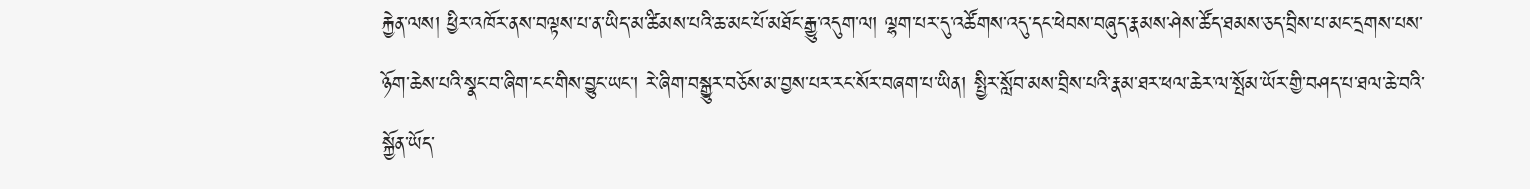རྐྱེན་ལས། ཕྱིར་འཁོར་ནས་བལྟས་པ་ན་ཡིད་མ་ཚིམས་པའི་ཆ་མང་པོ་མཐོང་རྒྱུ་འདུག་ལ། ལྷག་པར་དུ་འཚོགས་འདུ་དང་ཕེབས་བཞུད་རྣམས་ཤེས་ཚོད་ཐམས་ཅད་བྲིས་པ་མང་དྲགས་པས་ཉོག་ཆེས་པའི་སྣང་བ་ཞིག་ངང་གིས་བྱུང་ཡང་། རེ་ཞིག་བསྒྱུར་བཅོས་མ་བྱས་པར་རང་སོར་བཞག་པ་ཡིན། སྤྱིར་སློབ་མས་བྲིས་པའི་རྣམ་ཐར་ཕལ་ཆེར་ལ་སྤོམ་ཡོར་གྱི་བཤད་པ་ཐལ་ཆེ་བའི་སྐྱོན་ཡོད་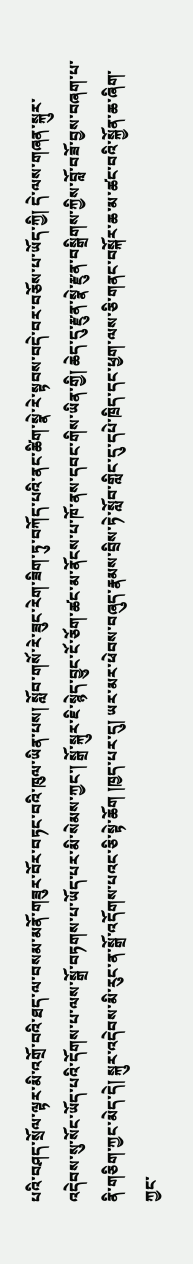པའི་བཤད་སྲོལ་ལྟར་མི་འགྲོ་བའི་ཐད་ལ་བསམ་མནོ་གཟུར་བོར་བཏང་བའི་ཁུལ་ཡིན་པས། སློབ་གསོ་རེ་ཟུང་རེག་ཟིག་ཏུ་བཀོད་པའི་ནང་ཚིག་སྣེ་རེ་སྟབས་བདེ་བར་བཅོས་པ་ཡོད་ཀྱི། དེ་ལས་གཞན་སྐུར་འདེབས་སུ་སོང་ཡོད་པའི་དོགས་པ་ལས་སྒྲོ་བཏགས་པ་ཡོད་པར་མི་སེམས་ཀྱང་། སྒྲོ་སྐུར་ཇི་སྙེད་བྱུང་ངོ་ཅོག་ཚང་མ་ནོངས་པ་ཁོ་ནས་དབང་གིས་ཡིན་གྱི། ཆེད་དུ་རྫུན་སྣེ་རྫུན་བསྒྲིགས་ཀྱིས་བློ་བཟོ་བྱས་བཞག་པ་ནི་གཅིག་ཀྱང་མེད་དེ། སྐུར་འདེབས་མི་རུང་ན་སྒྲོ་འདོགས་པའང་ཅི་སྟེ་ཆོག །ཁྱད་པར་དུ། ཡར་མར་ཕེབས་བཞུད་རྣམས་བྲིས་ཏེ་སློབ་གླིང་དུ་དཔེ་ཁྲིད་དང་ཕྱག་ལས་ཅི་གནང་བསྐོར་ཆ་མ་ཚང་བའི་སྐྱོན་ཆ་ཞིག་ཀྱང་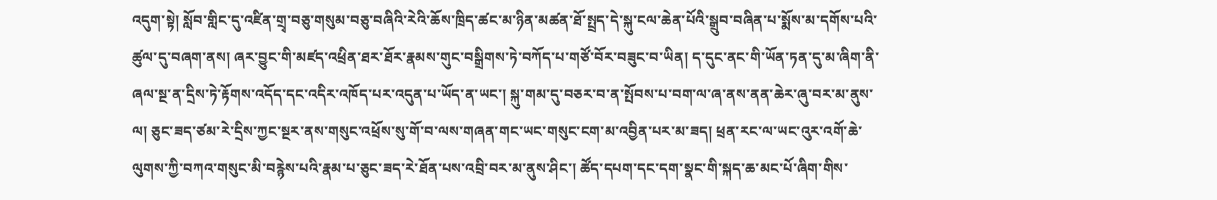འདུག་སྟེ། སློབ་གླིང་དུ་འཛིན་གྲྭ་བཅུ་གསུམ་བཅུ་བཞིའི་རེའི་ཆོས་ཁྲིད་ཚང་མ་ཉིན་མཚན་ཐོ་སྤྲད་དེ་སྐུ་ངལ་ཆེན་པོའི་སྒྲུབ་བཞིན་པ་སྨོས་མ་དགོས་པའི་ཚུལ་དུ་བཞག་ནས། ཞར་བྱུང་གི་མཛད་འཕྲིན་ཐར་ཐོར་རྣམས་གུང་བསྒྲིགས་ཏེ་བཀོད་པ་གཙོ་བོར་བཟུང་བ་ཡིན། ད་དུང་ནང་གི་ཡོན་ཏན་དུ་མ་ཞིག་ནི་ཞལ་སྔ་ན་དྲིས་ཏེ་རྟོགས་འདོད་དང་འདིར་འཁོད་པར་འདུན་པ་ཡོད་ན་ཡང་། སྐུ་གམ་དུ་བཅར་བ་ན་སྤོབས་པ་བག་ལ་ཞ་ནས་ནན་ཆེར་ཞུ་བར་མ་ནུས་ལ། ཅུང་ཟད་ཙམ་རེ་དྲིས་ཀྱང་སྔར་ནས་གསུང་འཕྲོས་སུ་གོ་བ་ལས་གཞན་གང་ཡང་གསུང་ངག་མ་འབྱིན་པར་མ་ཟད། ཕྲན་རང་ལ་ཡང་འུར་འགོ་ཆེ་ལུགས་ཀྱི་བཀའ་གསུང་མི་བརྙེས་པའི་རྣམ་པ་ཅུང་ཟད་རེ་ཐོན་པས་འབྲི་བར་མ་ནུས་ཤིང་། ཚོད་དཔག་དང་དག་སྣང་གི་སྐད་ཆ་མང་པོ་ཞིག་གིས་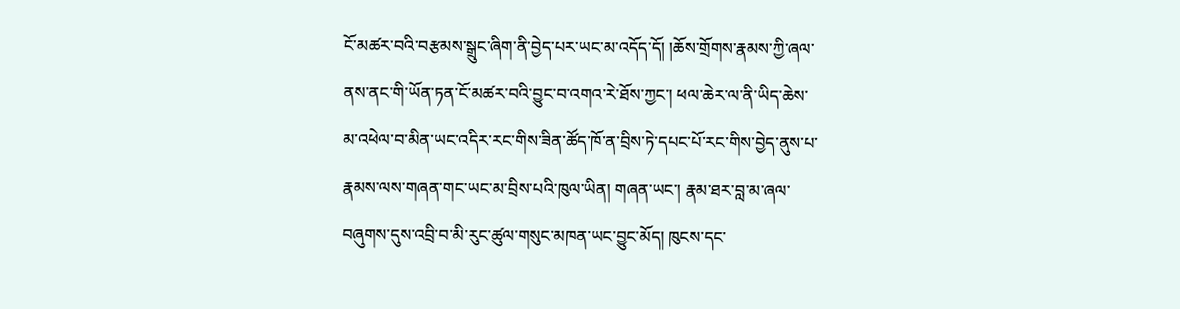ངོ་མཚར་བའི་བརྩམས་སྒྲུང་ཞིག་ནི་བྱེད་པར་ཡང་མ་འདོད་དོ། །ཆོས་གྲོགས་རྣམས་ཀྱི་ཞལ་ནས་ནང་གི་ཡོན་ཏན་ངོ་མཚར་བའི་བྱུང་བ་འགའ་རེ་ཐོས་ཀྱང་། ཕལ་ཆེར་ལ་ནི་ཡིད་ཆེས་མ་འཕེལ་བ་མིན་ཡང་འདིར་རང་གིས་ཟིན་ཚོད་ཁོ་ན་བྲིས་ཏེ་དཔང་པོ་རང་གིས་བྱེད་ནུས་པ་རྣམས་ལས་གཞན་གང་ཡང་མ་བྲིས་པའི་ཁུལ་ཡིན། གཞན་ཡང་། རྣམ་ཐར་བླ་མ་ཞལ་བཞུགས་དུས་འབྲི་བ་མི་རུང་ཚུལ་གསུང་མཁན་ཡང་བྱུང་མོད། ཁུངས་དང་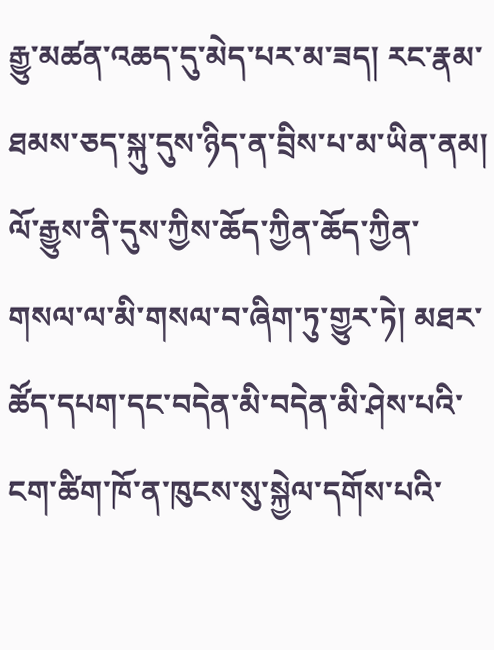རྒྱུ་མཚན་འཆད་དུ་མེད་པར་མ་ཟད། རང་རྣམ་ཐམས་ཅད་སྐུ་དུས་ཉིད་ན་བྲིས་པ་མ་ཡིན་ནམ། ལོ་རྒྱུས་ནི་དུས་ཀྱིས་ཆོད་ཀྱིན་ཆོད་ཀྱིན་གསལ་ལ་མི་གསལ་བ་ཞིག་ཏུ་གྱུར་ཏེ། མཐར་ཚོད་དཔག་དང་བདེན་མི་བདེན་མི་ཤེས་པའི་ངག་ཚིག་ཁོ་ན་ཁུངས་སུ་སྐྱེལ་དགོས་པའི་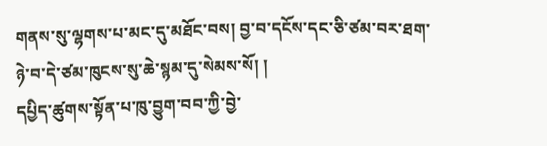གནས་སུ་ལྷགས་པ་མང་དུ་མཐོང་བས། བྱ་བ་དངོས་དང་ཅི་ཙམ་བར་ཐག་ཉེ་བ་དེ་ཙམ་ཁུངས་སུ་ཆེ་སྙམ་དུ་སེམས་སོ། །
དཔྱིད་ཚུགས་སྟོན་པ་ཁུ་བྱུག་བབ་ཀྱི་བྱེ་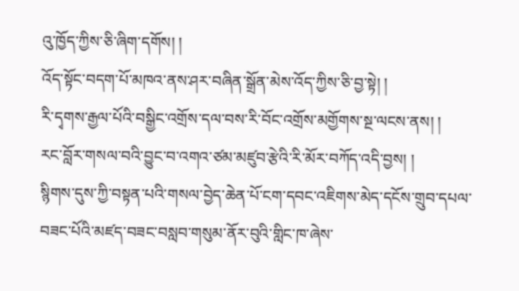འུ་ཁྱོད་ཀྱིས་ཅི་ཞིག་དགོས། །
འོད་སྟོང་བདག་པོ་མཁའ་ནས་ཤར་བཞིན་སྒྲོན་མེས་འོད་ཀྱིས་ཅི་བྱ་སྟེ། །
རི་དྭགས་རྒྱལ་པོའི་བསྒྱིང་འགྲོས་དལ་བས་རི་བོང་འགྲོས་མགྱོགས་སྔ་ལངས་ནས། །
རང་བློར་གསལ་བའི་བྱུང་བ་འགའ་ཙམ་མཛུབ་རྩེའི་རི་མོར་བཀོད་འདི་བྱས། །
སྙིགས་དུས་ཀྱི་བསྟན་པའི་གསལ་བྱེད་ཆེན་པོ་ངག་དབང་འཇིགས་མེད་དངོས་གྲུབ་དཔལ་བཟང་པོའི་མཛད་བཟང་བསླབ་གསུམ་ནོར་བུའི་གླིང་ཁ་ཞེས་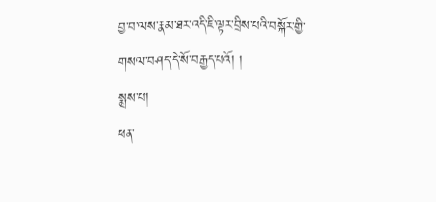བྱ་བ་ལས་རྣམ་ཐར་འདི་ཇི་ལྟར་བྲིས་པའི་བསྐོར་གྱི་གསལ་བཤད་དེ་སོ་བརྒྱད་པའོ། །
སྨྲས་པ།
ཕན་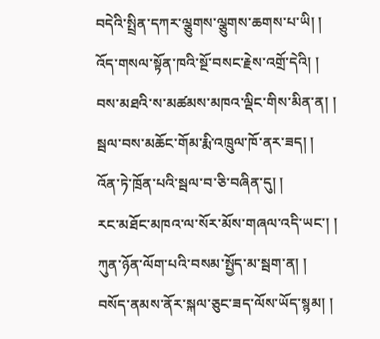བདེའི་སྤྲིན་དཀར་ལྕུགས་ལྕུགས་ཆགས་པ་ཡི། །
འོད་གསལ་སྟོན་ཁའི་སྔོ་བསང་རྗེས་འགྲོ་དེའི། །
བས་མཐའི་ས་མཚམས་མཁའ་ལྡིང་གིས་མིན་ན། །
སྦལ་བས་མཆོང་གོམ་རྨི་འཁྲུལ་ཁོ་ནར་ཟད། །
འོན་ཏེ་ཁྲོན་པའི་སྦལ་བ་ཅི་བཞིན་དུ། །
རང་མཐོང་མཁའ་ལ་སོར་མོས་གཞལ་འདི་ཡང་། །
ཀུན་ཉོན་ལོག་པའི་བསམ་སྤྱོད་མ་སྦག་ན། །
བསོད་ནམས་ནོར་སྐལ་ཅུང་ཟད་ལོས་ཡོད་སྙམ། །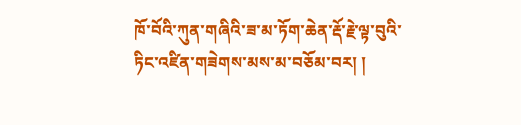ཁོ་བོའི་ཀུན་གཞིའི་ཟ་མ་ཏོག་ཆེན་རྡོ་རྗེ་ལྟ་བུའི་ཏིང་འཛིན་གཟེགས་མས་མ་བཅོམ་བར། །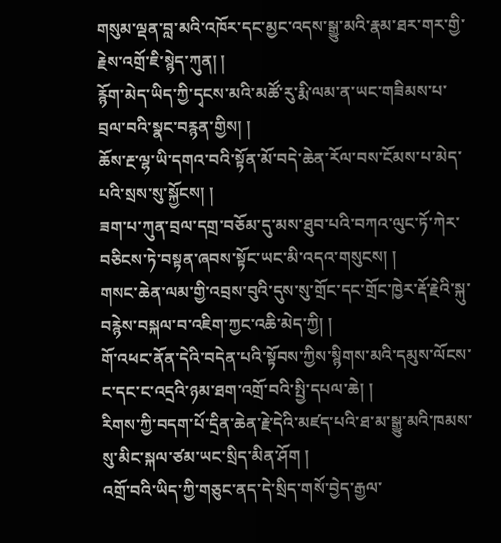གསུམ་ལྡན་བླ་མའི་འཁོར་དང་མྱང་འདས་སྒྱུ་མའི་རྣམ་ཐར་གར་གྱི་རྗེས་འགྲོ་ཇི་སྙེད་ཀུན། །
རྙོག་མེད་ཡིད་ཀྱི་དྭངས་མའི་མཚོ་རུ་རྨི་ལམ་ན་ཡང་གཟིམས་པ་བྲལ་བའི་སྣང་བརྙན་གྱིས། །
ཆོས་རྔ་ལྷ་ཡི་དགའ་བའི་སྟོན་མོ་བདེ་ཆེན་རོལ་བས་ངོམས་པ་མེད་པའི་སྲས་སུ་སྐྱོངས། །
ཟག་པ་ཀུན་བྲལ་དགྲ་བཅོམ་དུ་མས་ཐུབ་པའི་བཀའ་ལུང་ཏོ་ཀེར་བཅིངས་ཏེ་བསྟན་ཞབས་སྟོང་ཡང་མི་འདའ་གསུངས། །
གསང་ཆེན་ལམ་གྱི་འབྲས་བུའི་དུས་སུ་གྲོང་དང་གྲོང་ཁྱེར་རྡོ་རྗེའི་སྐུ་བརྙེས་བསྐལ་བ་འཇིག་ཀྱང་འཆི་མེད་ཀྱི། །
གོ་འཕང་ནོན་དེའི་བདེན་པའི་སྟོབས་ཀྱིས་སྙིགས་མའི་དམུས་ལོངས་ང་དང་ང་འདྲའི་ཉམ་ཐག་འགྲོ་བའི་སྤྱི་དཔལ་ཆེ། །
རིགས་ཀྱི་བདག་པོ་དྲིན་ཆེན་རྗེ་དེའི་མཛད་པའི་ཐ་མ་སྒྱུ་མའི་ཁམས་སུ་མིང་སྐལ་ཙམ་ཡང་སྲིད་མིན་ཤོག །
འགྲོ་བའི་ཡིད་ཀྱི་གཅུང་ནད་དེ་སྲིད་གསོ་བྱེད་རྒྱལ་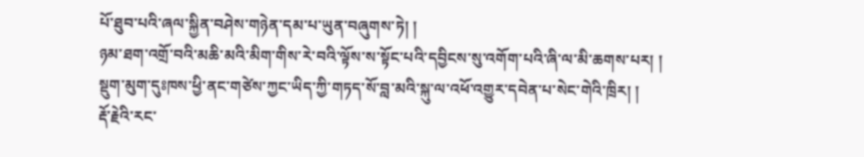པོ་ཐུབ་པའི་ཞལ་སྐྱིན་བཤེས་གཉེན་དམ་པ་ཡུན་བཞུགས་ཏེ། །
ཉམ་ཐག་འགྲོ་བའི་མཆི་མའི་མིག་གིས་རེ་བའི་ལྟོས་ས་སྟོང་པའི་དབྱིངས་སུ་འགོག་པའི་ཞི་ལ་མི་ཆགས་པར། །
སྡུག་མུག་དུཿཁས་ཕྱི་ནང་གཙེས་ཀྱང་ཡིད་ཀྱི་གཏད་སོ་བླ་མའི་སྐུ་ལ་འཕོ་འགྱུར་དབེན་པ་སེང་གེའི་ཁྲིར། །
རྡོ་རྗེའི་རང་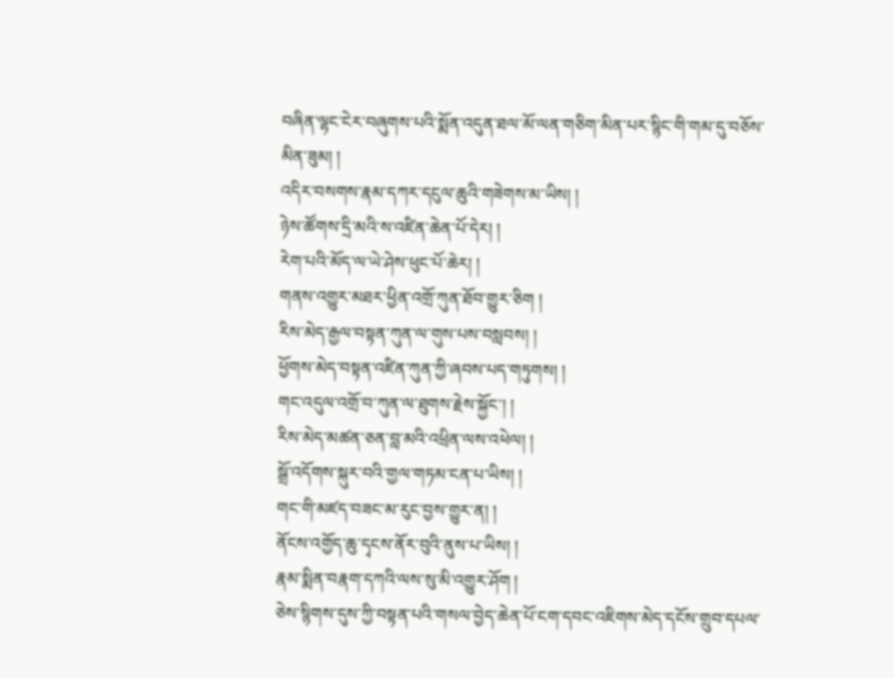བཞིན་ལྷང་ངེར་བཞུགས་པའི་སྨོན་འདུན་ཐལ་མོ་ལན་གཅིག་མིན་པར་སྙིང་གི་གམ་དུ་བཅོས་མིན་ཟུམ། །
འདིར་བསགས་རྣམ་དཀར་དངུལ་ཆུའི་གཟེགས་མ་ཡིས། །
ཉེས་ཚོགས་དྲི་མའི་ས་འཛིན་ཆེན་པོ་དེར། །
རེག་པའི་མོད་ལ་ཡེ་ཤེས་ཕུང་པོ་ཆེར། །
གནས་འགྱུར་མཐར་ཕྱིན་འགྲོ་ཀུན་ཐོབ་གྱུར་ཅིག །
རིས་མེད་རྒྱལ་བསྟན་ཀུན་ལ་གུས་པས་བསླབས། །
ཕྱོགས་མེད་བསྟན་འཛིན་ཀུན་ཀྱི་ཞབས་པད་གཏུགས། །
གང་འདུལ་འགྲོ་བ་ཀུན་ལ་ཐུགས་རྗེས་སྐྱོང་། །
རིས་མེད་མཚན་ཅན་བླ་མའི་འཕྲིན་ལས་འཕེལ། །
སྒྲོ་འདོགས་སྐུར་བའི་གྱལ་གཏམ་ངན་པ་ཡིས། །
གང་གི་མཛད་བཟང་མ་རུང་བྱས་གྱུར་ན། །
ནོངས་འགྱོད་ཆུ་དྭངས་ནོར་བུའི་ནུས་པ་ཡིས། །
རྣམ་སྨིན་བརྣག་དཀའི་ལས་སུ་མི་འགྱུར་ཤོག །
ཅེས་སྙིགས་དུས་ཀྱི་བསྟན་པའི་གསལ་བྱེད་ཆེན་པོ་ངག་དབང་འཇིགས་མེད་དངོས་གྲུབ་དཔལ་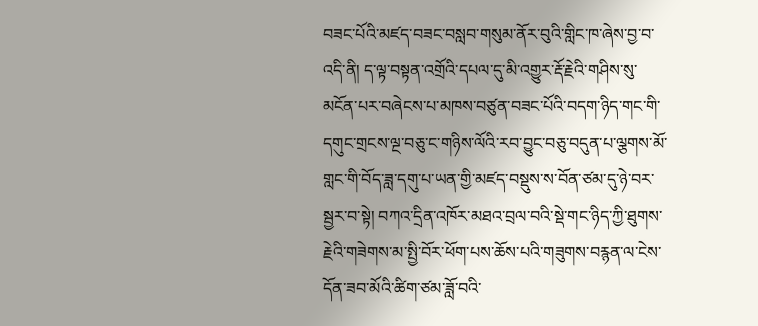བཟང་པོའི་མཛད་བཟང་བསླབ་གསུམ་ནོར་བུའི་གླིང་ཁ་ཞེས་བྱ་བ་འདི་ནི། ད་ལྟ་བསྟན་འགྲོའི་དཔལ་དུ་མི་འགྱུར་རྡོ་རྗེའི་གཤིས་སུ་མངོན་པར་བཞེངས་པ་མཁས་བཙུན་བཟང་པོའི་བདག་ཉིད་གང་གི་དགུང་གྲངས་ལྔ་བཅུ་ང་གཉིས་ལོའི་རབ་བྱུང་བཅུ་བདུན་པ་ལྕགས་མོ་གླང་གི་བོད་ཟླ་དགུ་པ་ཡན་གྱི་མཛད་བསྡུས་ས་བོན་ཙམ་དུ་ཉེ་བར་སྦྱར་བ་སྟེ། བཀའ་དྲིན་འཁོར་མཐའ་བྲལ་བའི་སྡེ་གང་ཉིད་ཀྱི་ཐུགས་རྗེའི་གཟེགས་མ་སྤྱི་བོར་ཕོག་པས་ཆོས་པའི་གཟུགས་བརྙན་ལ་ངེས་དོན་ཟབ་མོའི་ཚིག་ཙམ་ཟློ་བའི་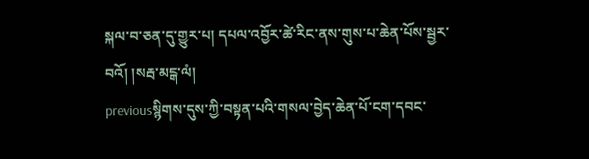སྐལ་བ་ཅན་དུ་གྱུར་པ། དཔལ་འབྱོར་ཚེ་རིང་ནས་གུས་པ་ཆེན་པོས་སྦྱར་བའོ། །སརྦ་མངྒ་ལཾ།
previousསྙིགས་དུས་ཀྱི་བསྟན་པའི་གསལ་བྱེད་ཆེན་པོ་ངག་དབང་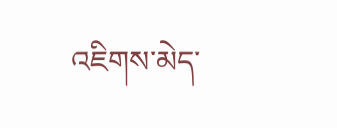འཇིགས་མེད་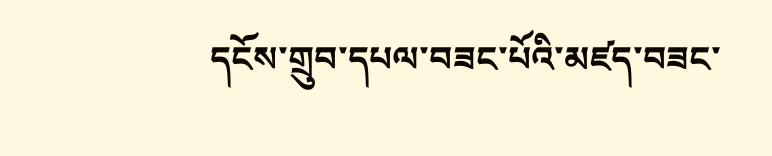དངོས་གྲུབ་དཔལ་བཟང་པོའི་མཛད་བཟང་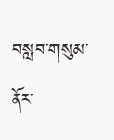བསླབ་གསུམ་ནོར་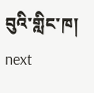བུའི་གླིང་ཁ། next